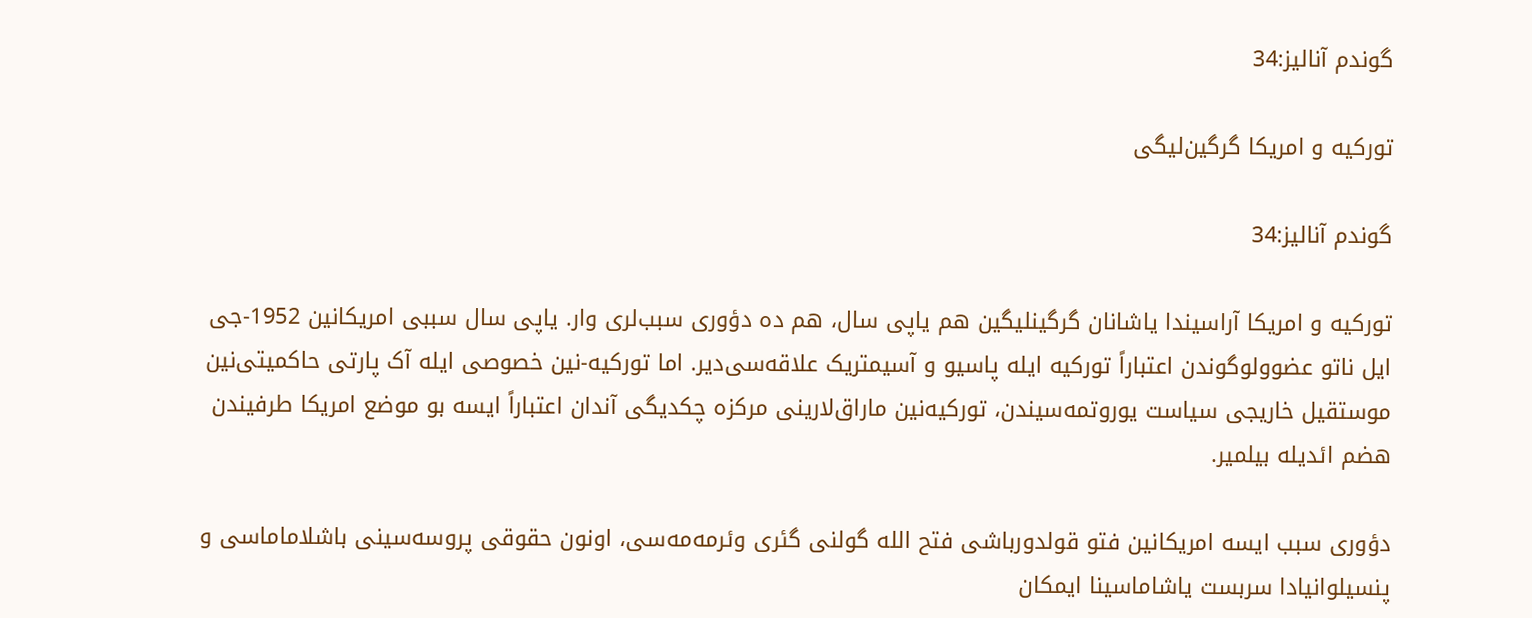گوندم آنالیز:34

تورکیه و امریکا گرگین‌لیگی

گوندم آنالیز:34

تورکیه و امریکا آراسیندا یاشانان گرگینلیگین هم یاپی سال، هم ده دؤوری سبب‌لری وار. یاپی سال سببی امریکانین 1952-جی ایل ناتو عضوولوگوندن اعتباراً تورکیه ایله پاسیو و آسیمتریک علاقه‌سی‌دیر. اما تورکیه-نین خصوصی ایله آک پارتی حاکمیتی‌نین موستقیل خاریجی سیاست یوروتمه‌سیندن، تورکیه‌نین ماراق‌لارینی مرکزه چکدیگی آندان اعتباراً ایسه بو موضع امریکا طرفیندن هضم ائدیله بیلمیر.

دؤوری سبب ایسه امریکانین فتو قولدورباشی فتح الله گولنی گئری وئرمه‌مه‌سی، اونون حقوقی پروسه‌سینی باشلاماماسی و پنسیلوانیادا سربست یاشاماسینا ایمکان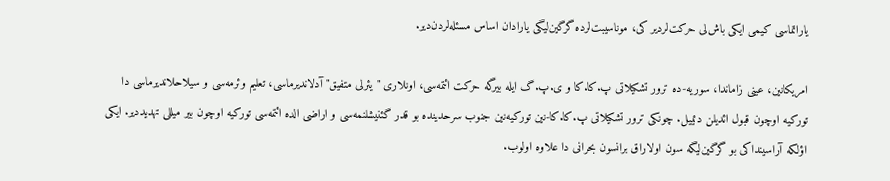یاراتماسی کیمی ایکی باش‌لی حرکت‌لردیر کی، موناسیبت‌لرده گرگین‌لیگی یارا‌دان اساس مسئله‌لردن‌دیر.

امریکانین، عینی زاماندا، سوریه-ده ترور تشکیلاتی پ.کا.کا و ی.پ.گ ایله بیرگه حرکت ائتمه‌سی، اونلاری "یئرلی متفیق" آدلاندیرماسی، تعلیم وئرمه‌سی و سیلاحلاندیرماسی دا تورکیه اوچون قبول ائدیلن دئییل. چونکی ترور تشکیلاتی پ.کا.کا-نین تورکیه‌نین جنوب سرحدینده بو قدر گئنیشلنمه‌سی و اراضی الده ائتمه‌سی تورکیه اوچون بیر میللی تهدیددیر. ایکی اؤلکه آراسینداکی بو گرگین‌لیگه سون اولا‌راق برانسون بحرانی دا علاوه اولوب.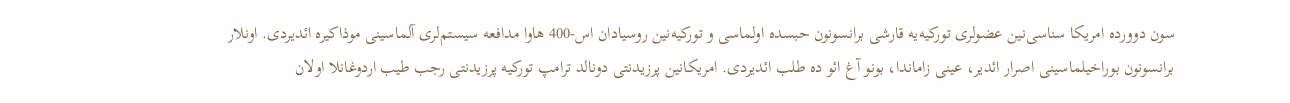سون دوورده امریکا سناسی‌نین عضو‌لری تورکیه‌یه قارشی برانسونون حبسده اولماسی و تورکیه‌نین روسیا‌دان اس-400 هاوا مدافعه سیستم‌لری آلماسینی موذاکیره ائدیردی. اونلار برانسونون بوراخیلماسینی اصرار ائدیر، عینی زاماندا، بونو آغ ائو ده طلب ائدیردی. امریکانین پرزیدنتی دونالد ترامپ تورکیه پرزیدنتی رجب طیب اردوغانلا اولان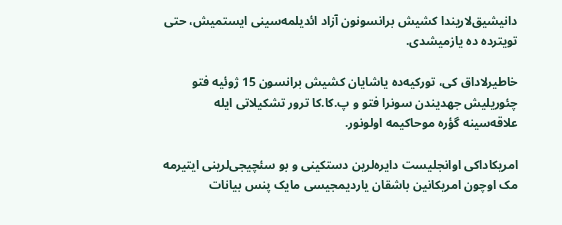دانیشیق‌لاریندا کشیش برانسونون آزاد ائدیلمه‌سینی ایستمیش، حتی  تویترده ده یازمیشدی.

خاطیرلاداق کی، تورکیه‌ده یاشایان کشیش برانسون 15 ژوئیه فتو چئوریلیش جهدیندن سونرا فتو و پ.کا.کا ترور تشکیلاتی ایله علاقه‌سینه گؤره موحاکیمه اولونور.

امریکاداکی اوانجلیست دایره‌لرین دستکینی و بو سئچیجی‌لرینی ایتیرمه مک اوچون امریکانین باشقان یاردیمجیسی مایک پنس بیانات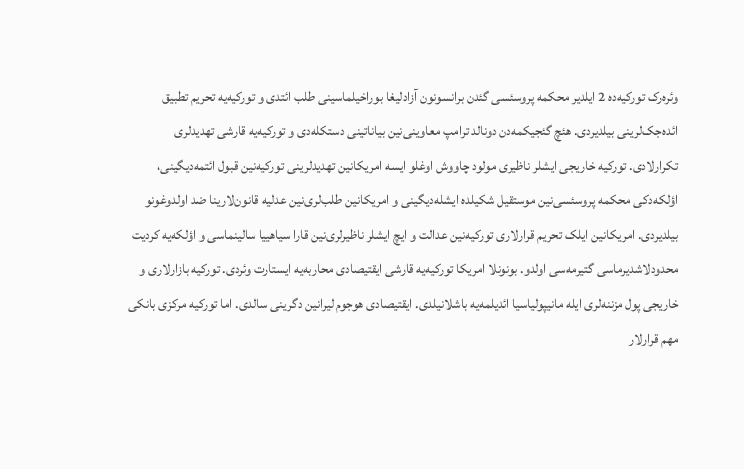وئره‌رک تورکیه‌ده 2 ایلدیر محکمه پروسئسی گئدن برانسونون آزادلیغا بوراخیلماسینی طلب ائتدی و تورکیه‌یه تحریم تطبیق ائده‌جک‌لرینی بیلدیردی. هئچ گئجیکمه‌دن دونالد ترامپ معاوینی‌نین بیاناتینی دستکله‌دی و تورکیه‌یه قارشی تهدیدلری تکرارلادی. تورکیه خاریجی ایشلر ناظیری مولود چاووش اوغلو ایسه امریکانین تهدیدلرینی تورکیه‌نین قبول ائتمه‌دیگینی، اؤلکه‌دکی محکمه پروسئسی‌نین موستقیل شکیلده ایشله‌دیگینی و امریکانین طلب‌لری‌نین عدلیه قانون‌لارینا ضد اولدوغونو بیلدیردی. امریکانین ایلک تحریم قرارلاری تورکیه‌نین عدالت و ایچ ایشلر ناظیرلری‌نین قارا سیاهییا سالینماسی و اؤلکه‌یه کردیت محدودلاشدیرماسی گتیرمه‌سی اولدو. بونونلا امریکا تورکیه‌یه قارشی ایقتیصادی محاربه‌یه ایستارت وئردی. تورکیه بازارلاری و خاریجی پول مزننه‌لری ایله مانیپولیاسیا ائدیلمه‌یه باشلانیلدی. ایقتیصادی هوجوم لیرانین دگرینی سالدی. اما تورکیه مرکزی بانکی مهم قرارلار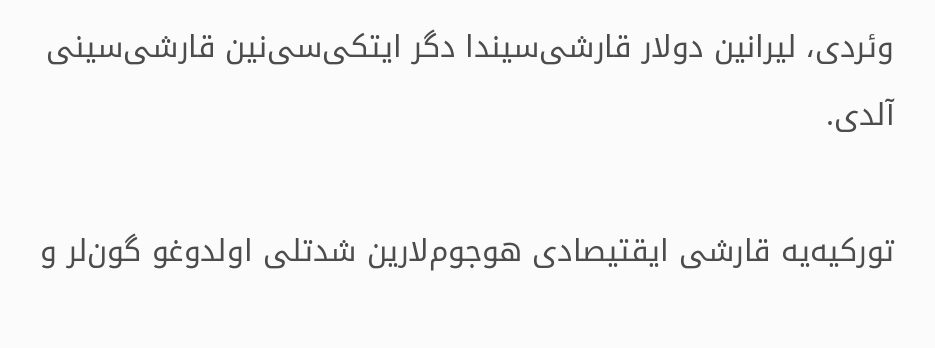وئردی، لیرانین دو‌لار قارشی‌سیندا دگر ایتکی‌سی‌نین قارشی‌سینی آلدی.

تورکیه‌یه قارشی ایقتیصادی هوجوم‌لارین شدتلی اولدوغو گون‌لر و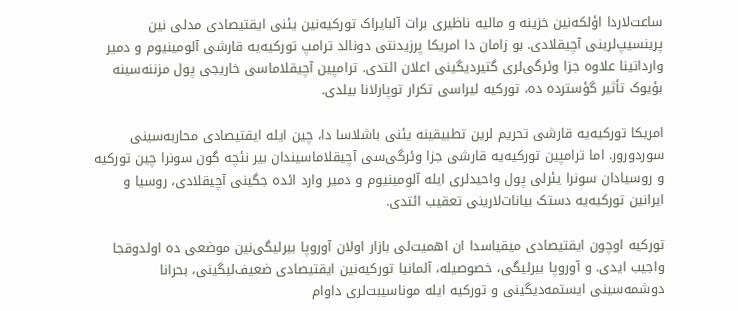ساعت‌لاردا اؤلکه‌نین خزینه و مالیه ناظیری برات آلبایراک تورکیه‌نین یئنی ایقتیصادی مدلی نین پرینسیپ‌لرینی آچیقلادی. بو زامان دا امریکا پرزیدنتی دونالد ترامپ تورکیه‌یه قارشی آلومینیوم و دمیر وارداتینا علاوه جزا وئرگی‌لری گتیردیگینی اعلان ائتدی. ترامپین آچیقلاماسی خاریجی پول مزننه‌سینه بؤیوک تأثیر گؤسترده ده، تورکیه لیراسی تکرار توپارلانا بیلدی.

امریکا تورکیه‌یه قارشی تحریم لرین تطبیقینه یئنی باشلاسا دا، چین ایله ایقتیصادی محاربه‌سینی سوردورور. اما ترامپین تورکیه‌یه قارشی جزا وئرگی‌سی آچیقلاماسیندان بیر نئچه گون سونرا چین تورکیه و روسیا‌دان سونرا یئرلی پول واحیدلری ایله آلومینیوم و دمیر وارد ائده جگینی آچیقلادی، روسیا و ایرانین تورکیه‌یه دستک بیانات‌لارینی تعقیب ائتدی.

تورکیه اوچون ایقتیصادی میقیاسدا ان اهمیت‌لی بازار اولان آوروپا بیرلیگی‌نین موضعی ده اولدوقجا واجیب ایدی. و آوروپا بیرلیگی، خصوصیله، آلمانیا تورکیه‌نین ایقتیصادی ضعیف‌لیگینی، بحرانا دوشمه‌سینی ایستمه‌دیگینی و تورکیه ایله موناسیبت‌لری داوام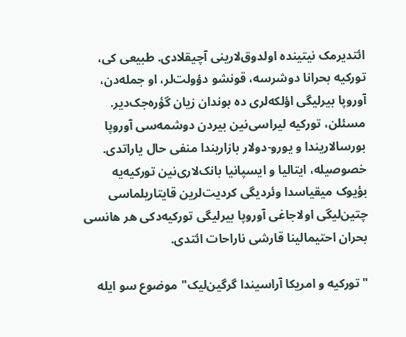ائتدیرمک نیتینده اولدوق‌لارینی آچیقلادی. طبیعی کی، تورکیه بحرانا دوشرسه، قونشو دؤولت‌لر، او جمله‌دن، آوروپا بیرلیگی اؤلکه‌لری ده بوندان زیان گؤره‌جک‌دیر. مسئلن، تورکیه لیراسی‌نین بیردن دوشمه‌سی آوروپا بورسالاریندا و یورو-دو‌لار بازاریندا منفی حال یاراتدی. خصوصیله، ایتالیا و ایسپانیا بانک‌لاری‌نین تورکیه‌یه بؤیوک میقیاسدا وئردیگی کردیت‌لرین قایتاریلماسی چتین‌لیگی اولاجاغی آوروپا بیرلیگی تورکیه‌دکی هر هانسی بحران احتیمالینا قارشی ناراحات ائتدی.

"تورکیه و امریکا آراسیندا گرگین‌لیک" موضوع سو ایله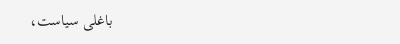باغلی سیاست،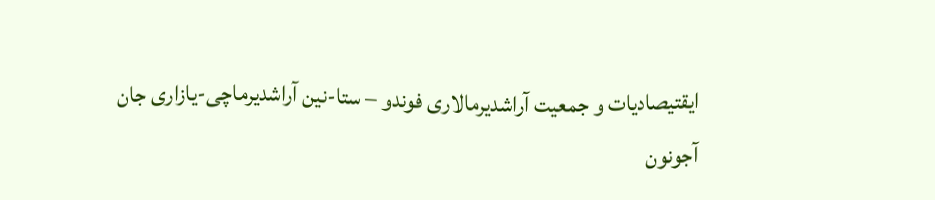ایقتیصادیات و جمعیت آراشدیرما‌لاری فوندو – ستا-نین آراشدیرماچی-یازاری جان آجونون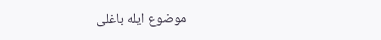موضوع ایله باغلی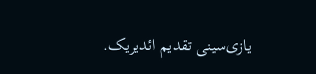یازی‌سینی تقدیم ائدیریک.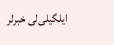ایلگیلی‌لی خبرلر